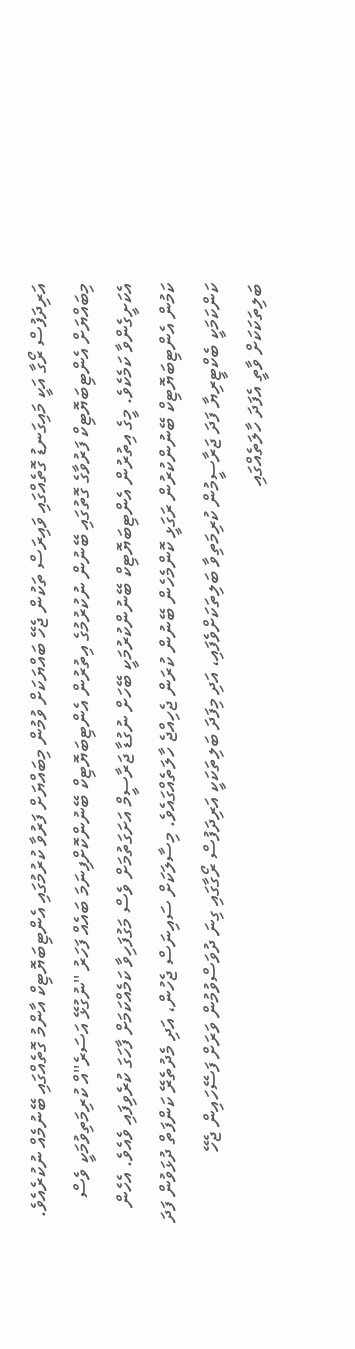އަރިދަފުސް ރޯގާ އަކީ މައިގަނޑު ގޮތެއްގައި ވައިރަސް ތަކުން ޖެހޭ ބައްޔަކަށް ވުމުން މިބައްޔަށް ފަރުވާ ކުރުމުގައި އެންޓިބަޔޮޓިކް އާންމު ގޮތެއްގައި ބޭނުމެއް ނުކުރެއެވެ. މިބައްޔަށް އެންޓިބަޔޮޓިކް ފަރުވާގެ ގޮތުގައި ބޭނުން ނުކުރުމުގެ އިތުރުން އެންޓިބަޔޮޓިކް ބޭނުންކޮށްފިނަމަ ބައެއް ފަހަރު ''ނުގުޅޭ އަސަރެ''އް ކުރިމަތިވުމަކީ ވެސް އެކަށީގެންވާ ކަމެކެވެ. މީގެ އިތުރުން އެންޓިބަޔޮޓިކް ބޭނުންކުރުމަކީ ބޭހަށް ނުގުޑާ ޖަރާސީމް އަށަގަތުމަށް ވެސް މަގުފަހިވާ ކަމެއްކަމަށް ފާހަގަ ކުރެވިފައި ވެއެވެ. އެހެން ކަމުން އެންޓިބަޔޮޓިކް ބޭނުންކުރުން ރަގަޅީ ކޮންމެހެން ބޭނުން ކުރަން ޖެހިއްޖެ ހާލަތެއްގައެވެ. މިސާލަކަށް ސައިނަސް ޖެހުން، އަދި މެދުތެރޭ ކަންފަތް ދުޅަވުން ފަދަ ކަންކަމަކީ ބެކްޓީރިޔާ ފަދަ ޖަރާސީމުން ކުރިމަތިވާ ބަލިތަކަށްވެފައި، އަދި މިފަދަ ބަލިތަކަކީ އަރިދަފުސް ރޯގާގައި ގިނަ ދުވަސްވުމުން ވަރަށް ފަސޭހައިން ޖެހޭ ބަލިތަކަކަށް ވާތީ އެފަދަ ހާލަތެއްގައި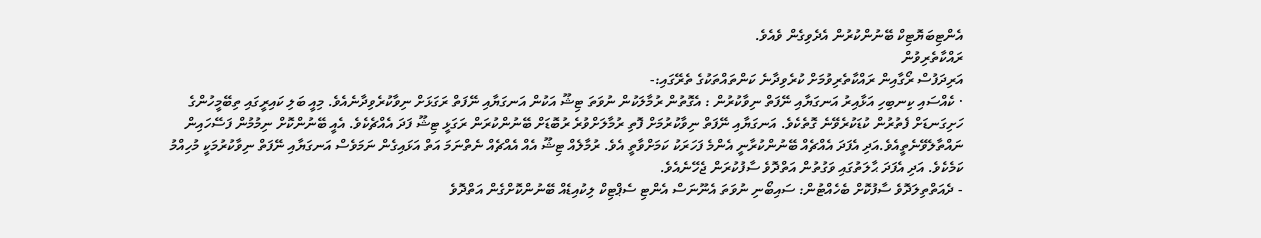އެންޓިބަޔޮޓިކް ބޭނުންކުރުން އެދެވިގެން ވެއެވެ.
ރައްކާތެރިވުން
އަރިދަފުސް ރޯގާއިން ރައްކާތެރިވުމަށް ކުރެވިދާނެ ކަންތައްތަކުގެ ތެރޭގައި:-
· ކެއްސައި ކިނބިހި އަޅާއިރު އަނގަޔާއި ނޭފަތް ނިވާކުރުން : އެގޮތުން ރުމާލަކުން ނުވަތަ ޓިޝޫ އަކުން އަނގަޔާއި ނޭފަތް ރަގަޅަށް ނިވާކުރެވިދާނެއެވެ. މިއީ ބަލި ކައިރީގައި ތިބޭމީހުންގެ ހަށިގަނޑަށް ފެތުރުން ކުޑަކުރެވޭނެ ގޮތެކެވެ. އަނގަޔާއި ނޭފަތް ނިވާކުރުމަށް ފޮތި ރުމާލަށްވުރެ ރުބޮޑަށް ބޭނުންކުރަން ރަގަޅީ ޓިޝޫ ފަދަ އެއްޗެކެވެ. އެއީ ބޭނުންކޮށް ނިމުމުން ފަސޭހައިން ނައްތާލެވޭނެތީއެވެ.އަދި އެފަދަ އެއްޗެއް ބޭނުންކުރާނީ އެންމެ ފަހަރަކު ކަމަށްވާތީ އެވެ. ރުމާލެއް ޓިޝޫ އެއް އެއްޗެއް ނެތްނަމަ އަތް އަޅައިގެން ނަމަވެސް އަނގަޔާއި ނޭފަތް ނިވާކުރުމަކީ މުހިއްމު ކަމެކެވެ. އަދި އެފަދަ ޙާލަތުގައި ވަގުތުން އަތްދޮވެ ސާފުކުރަން ޖެހޭނެއެވެ.
- ދެއަތްތިލަދޮވެ ސާފުކޮށް ބެހެއްޓުން: ސައިބޯނި ނުވަތަ އެނޫނަސް އެންޓި ސެޕްޓިކް ލިކުއިޑެއް ބޭނުންކޮށްގެން އަތްދޮވެ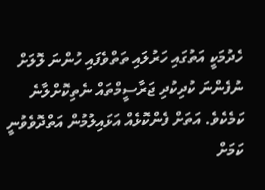ހެދުމަކީ އަތުގައި ހަރުލައި ތަތްވެފައި ހުންނަ ލޮލަށް ނުފެންނަ ކުދިކުދި ޖަރާސީމްތައް ނެތިކޮށްލާނެ ކަމެކެވެ. އަތަށް ފެންކޮޅެއް އަޅައިލުމުން އަތްދޮވެވުނީ ކަމަށް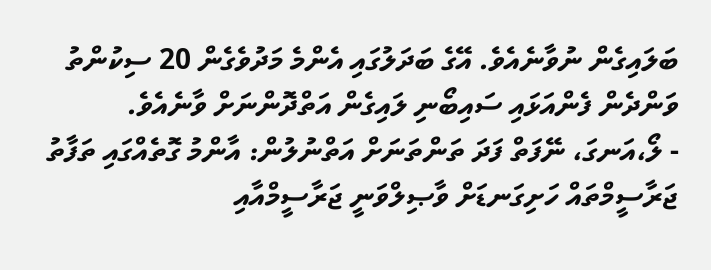ބަލައިގެން ނުވާނެއެވެ. އޭގެ ބަދަލުގައި އެންމެ މަދުވެގެން 20 ސިކުންތު ވަންދެން ފެންއަޅައި ސައިބޯނި ލައިގެން އަތްދޮންނަށް ވާނެއެވެ.
- ލޯ،އަނގަ، ނޭފަތް ފަދަ ތަންތަނަށް އަތްނުލުން: އާންމު ގޮތެއްގައި ތަފާތު ޖަރާސީމްތައް ހަށިގަނޑަށް ވާޞިލްވަނީ ޖަރާސީމްއާއި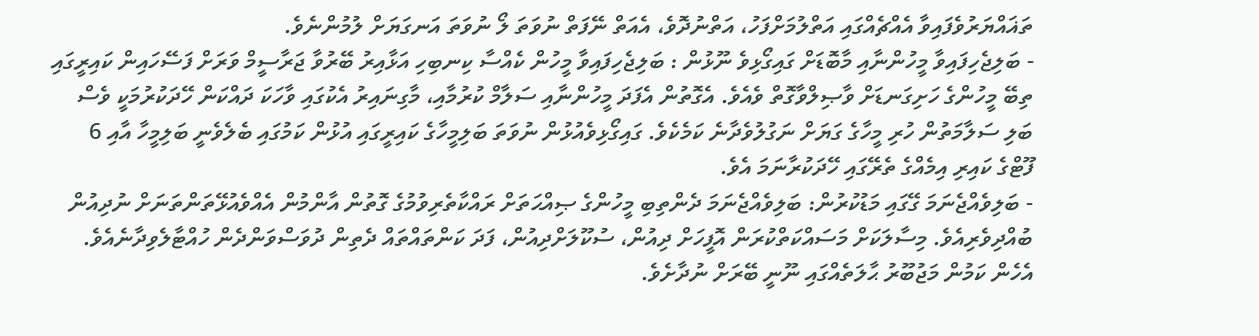ތަޣައްޔަރުވެފައިވާ އެއްޗެއްގައި އަތްލުމަށްފަހު، އަތްނުދޮވެ، އެއަތް ނޭފަތް ނުވަތަ ލޯ ނުވަތަ އަނގަޔަށް ލުމުންނެވެ.
- ބަލިޖެހިފައިވާ މީހުންނާއި މާބޮޑަށް ގައިގޯޅިވެ ނޫޅުން : ބަލިޖެހިފައިވާ މީހުން ކެއްސާ ކިނބިހި އަޅާއިރު ބޭރުވާ ޖަރާސީމް ވަރަށް ފަސޭހައިން ކައިރީގައި ތިބޭ މީހުންގެ ހަށިގަނޑަށް ވާޞިލްވާގޮތް ވެއެވެ. އެގޮތުން އެފަދަ މީހުންނާއި ސަލާމް ކުރުމާއި، މާގިނައިރު އެކުގައި ވާހަކަ ދައްކަން ހޭދަކުރުމަކީ ވެސް ބަލި ސަލާމަތުން ހުރި މީހާގެ ގަޔަށް ނަގުލުވެދާނެ ކަމެކެވެ. ގައިގޯޅިވެއުޅުން ނުވަތަ ބަލިމީހާގެ ކައިރީގައި އުޅުން ކަމުގައި ބެލެވެނީ ބަލިމީހާ އާއި 6 ފޫޓްގެ ކައިރި އިމެއްގެ ތެރޭގައި ހޭދަކުރާނަމަ އެވެ.
- ބަލިވެއްޖެނަމަ ގޭގައި މަޑުކުރުން: ބަލިވެއްޖެނަމަ ދެންތިބި މީހުންގެ ޞިއްޙަތަށް ރައްކާތެރިވުމުގެ ގޮތުން އާންމުން އެއްވެއުޅޭތަންތަނަށް ނުދިއުން ބުއްދިވެރިއެވެ. މިސާލަކަށް މަސައްކަތްކުރަން އޮފީހަށް ދިއުން، ސުކޫލަށްދިއުން، ފަދަ ކަންތައްތައް ދެތިން ދުވަސްވަންދެން ހުއްޓާލެވިދާނެއެވެ. އެހެން ކަމުން މަޖުބޫރު ޙާލަތެއްގައި ނޫނީ ބޭރަށް ނުދާށެވެ.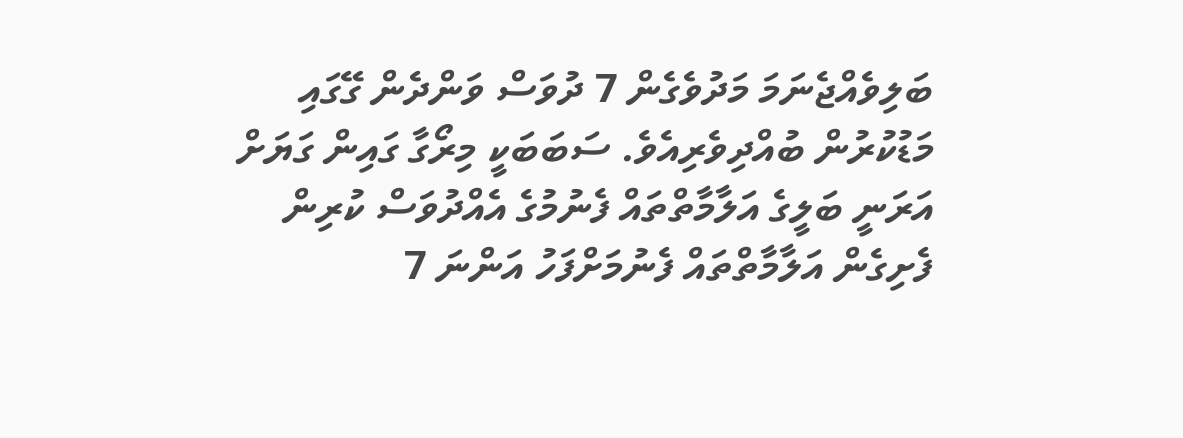ބަލިވެއްޖެނަމަ މަދުވެގެން 7 ދުވަސް ވަންދެން ގޭގައި މަޑުކުރުން ބުއްދިވެރިއެވެ. ސަބަބަކީ މިރޯގާ ގައިން ގަޔަށް އަރަނީ ބަލީގެ އަލާމާތްތައް ފެނުމުގެ އެއްދުވަސް ކުރިން ފެށިގެން އަލާމާތްތައް ފެނުމަށްފަހު އަންނަ 7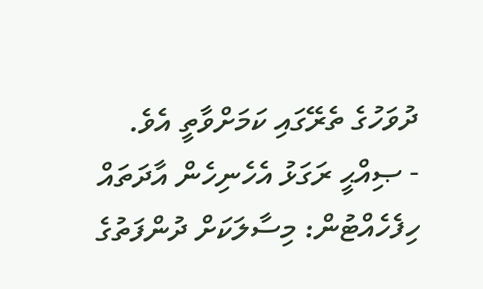ދުވަހުގެ ތެރޭގައި ކަމަށްވާތީ އެވެ.
- ޞިއްޙީ ރަގަޅު އެހެނިހެން އާދަތައް ހިފެހެއްޓުން: މިސާލަކަށް ދުންފަތުގެ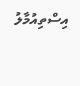އިސްތިއުމާލު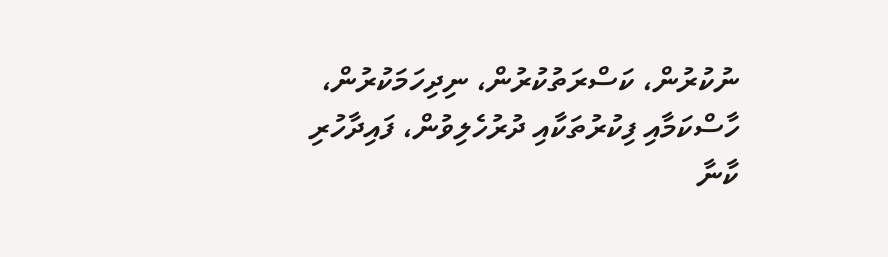ނުކުރުން، ކަސްރަތުކުރުން، ނިދިހަމަކުރުން، ހާސްކަމާއި ފިކުރުތަކާއި ދުރުހެލިވުން، ފައިދާހުރި ކާނާ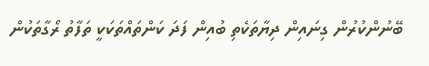ބޭނުންކުރުން ގިނައިން ދިޔާތަކެތި ބުއިން ފަދަ ކަންތައްތަކަކީ ތަފާތު ރޯގާތަކުން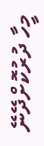މީހާ ދުރުކޮށްދޭނޭ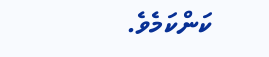ކަންކަމެވެ.